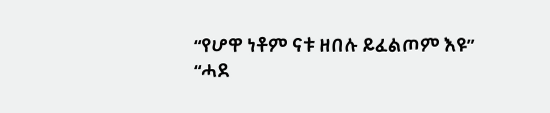“የሆዋ ነቶም ናቱ ዘበሉ ይፈልጦም እዩ”
“ሓደ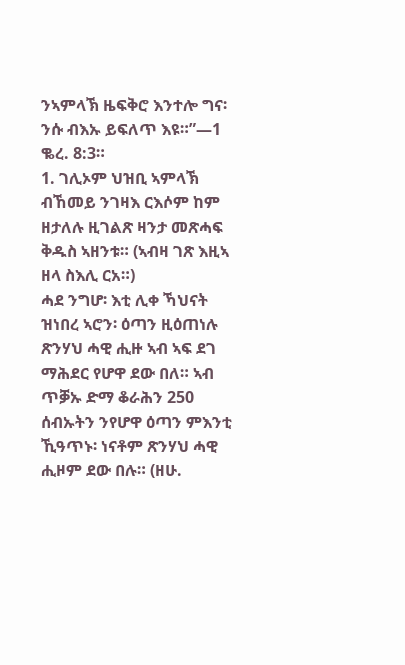ንኣምላኽ ዜፍቅሮ እንተሎ ግና፡ ንሱ ብእኡ ይፍለጥ እዩ።”—1 ቈረ. 8:3።
1. ገሊኦም ህዝቢ ኣምላኽ ብኸመይ ንገዛእ ርእሶም ከም ዘታለሉ ዚገልጽ ዛንታ መጽሓፍ ቅዱስ ኣዘንቱ። (ኣብዛ ገጽ እዚኣ ዘላ ስእሊ ርአ።)
ሓደ ንግሆ፡ እቲ ሊቀ ኻህናት ዝነበረ ኣሮን፡ ዕጣን ዚዕጠነሉ ጽንሃህ ሓዊ ሒዙ ኣብ ኣፍ ደገ ማሕደር የሆዋ ደው በለ። ኣብ ጥቓኡ ድማ ቆራሕን 250 ሰብኡትን ንየሆዋ ዕጣን ምእንቲ ኺዓጥኑ፡ ነናቶም ጽንሃህ ሓዊ ሒዞም ደው በሉ። (ዘሁ.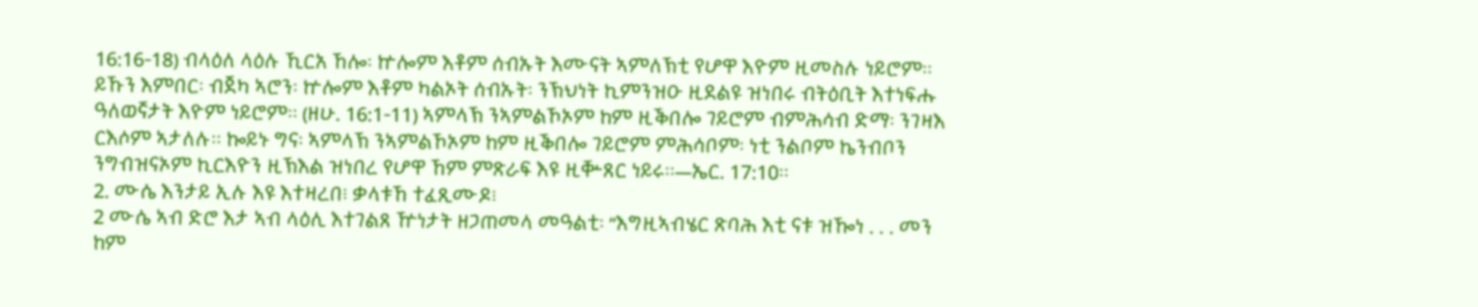16:16-18) ብላዕለ ላዕሉ ኺርአ ኸሎ፡ ኵሎም እቶም ሰብኡት እሙናት ኣምለኽቲ የሆዋ እዮም ዚመስሉ ነይሮም። ይኹን እምበር፡ ብጀካ ኣሮን፡ ኵሎም እቶም ካልኦት ሰብኡት፡ ንኽህነት ኪምንዝዑ ዚደልዩ ዝነበሩ ብትዕቢት እተነፍሑ ዓለወኛታት እዮም ነይሮም። (ዘሁ. 16:1-11) ኣምላኽ ንኣምልኾኦም ከም ዚቕበሎ ገይሮም ብምሕሳብ ድማ፡ ንገዛእ ርእሶም ኣታለሉ። ኰይኑ ግና፡ ኣምላኽ ንኣምልኾኦም ከም ዚቕበሎ ገይሮም ምሕሳቦም፡ ነቲ ንልቦም ኬንብቦን ንግብዝናኦም ኪርእዮን ዚኽእል ዝነበረ የሆዋ ኸም ምጽራፍ እዩ ዚቝጸር ነይሩ።—ኤር. 17:10።
2. ሙሴ እንታይ ኢሉ እዩ እተዛረበ፧ ቃላቱኸ ተፈጺሙዶ፧
2 ሙሴ ኣብ ድሮ እታ ኣብ ላዕሊ እተገልጸ ዅነታት ዘጋጠመላ መዓልቲ፡ “እግዚኣብሄር ጽባሕ እቲ ናቱ ዝዀነ . . . መን ከም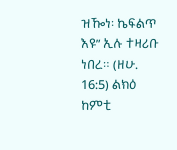ዝዀነ፡ ኬፍልጥ እዩ” ኢሉ ተዛሪቡ ነበረ። (ዘሁ. 16:5) ልክዕ ከምቲ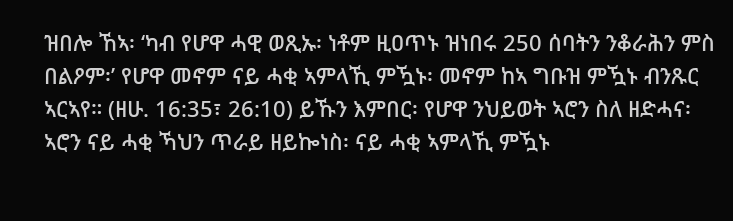ዝበሎ ኸኣ፡ ‘ካብ የሆዋ ሓዊ ወጺኡ፡ ነቶም ዚዐጥኑ ዝነበሩ 250 ሰባትን ንቆራሕን ምስ በልዖም፡’ የሆዋ መኖም ናይ ሓቂ ኣምላኺ ምዃኑ፡ መኖም ከኣ ግቡዝ ምዃኑ ብንጹር ኣርኣየ። (ዘሁ. 16:35፣ 26:10) ይኹን እምበር፡ የሆዋ ንህይወት ኣሮን ስለ ዘድሓና፡ ኣሮን ናይ ሓቂ ኻህን ጥራይ ዘይኰነስ፡ ናይ ሓቂ ኣምላኺ ምዃኑ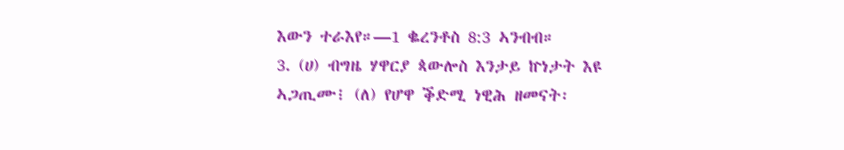እውን ተራእየ።—1 ቈረንቶስ 8:3 ኣንብብ።
3. (ሀ) ብግዜ ሃዋርያ ጳውሎስ እንታይ ኵነታት እዩ ኣጋጢሙ፧ (ለ) የሆዋ ቕድሚ ነዊሕ ዘመናት፡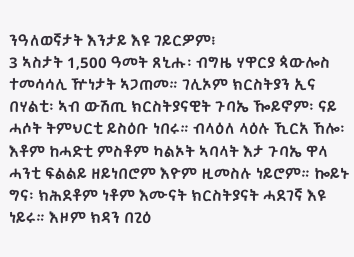ንዓለወኛታት እንታይ እዩ ገይርዎም፧
3 ኣስታት 1,500 ዓመት ጸኒሑ፡ ብግዜ ሃዋርያ ጳውሎስ ተመሳሳሊ ዅነታት ኣጋጠመ። ገሊኦም ክርስትያን ኢና በሃልቲ፡ ኣብ ውሽጢ ክርስትያናዊት ጉባኤ ዀይኖም፡ ናይ ሓሶት ትምህርቲ ይስዕቡ ነበሩ። ብላዕለ ላዕሉ ኺርአ ኸሎ፡ እቶም ከሓድቲ ምስቶም ካልኦት ኣባላት እታ ጉባኤ ዋላ ሓንቲ ፍልልይ ዘይነበሮም እዮም ዚመስሉ ነይሮም። ኰይኑ ግና፡ ክሕደቶም ነቶም እሙናት ክርስትያናት ሓደገኛ እዩ ነይሩ። እዞም ክዳን በጊዕ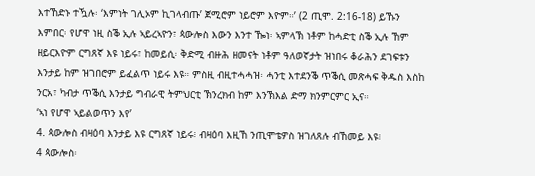እተኸድኑ ተዃሉ፡ ‘እምነት ገሊኦም ኪገላብጡ’ ጀሚሮም ነይሮም እዮም።’ (2 ጢሞ. 2:16-18) ይኹን እምበር፡ የሆዋ ነዚ ስቕ ኢሉ ኣይረኣዮን፣ ጳውሎስ እውን እንተ ዀነ፡ ኣምላኽ ነቶም ከሓድቲ ስቕ ኢሉ ኸም ዘይርእዮም ርግጸኛ እዩ ነይሩ፣ ከመይሲ፡ ቅድሚ ብዙሕ ዘመናት ነቶም ዓለወኛታት ዝነበሩ ቆራሕን ደገፍቱን እንታይ ከም ዝገበሮም ይፈልጥ ነይሩ እዩ። ምስዚ ብዚተሓሓዝ፡ ሓንቲ እተደንቕ ጥቕሲ መጽሓፍ ቅዱስ እስከ ንርአ፣ ካብታ ጥቕሲ እንታይ ግብራዊ ትምህርቲ ኽንረክብ ከም እንኽእል ድማ ክንምርምር ኢና።
‘ኣነ የሆዋ ኣይልወጥን እየ’
4. ጳውሎስ ብዛዕባ እንታይ እዩ ርግጸኛ ነይሩ፧ ብዛዕባ እዚኸ ንጢሞቴዎስ ዝገለጸሉ ብኸመይ እዩ፧
4 ጳውሎስ፡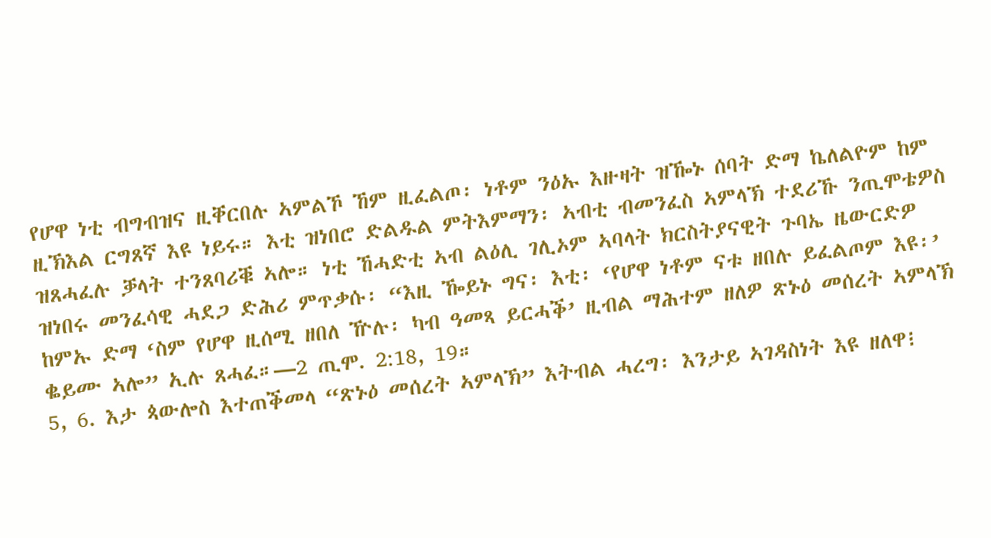የሆዋ ነቲ ብግብዝና ዚቐርበሉ ኣምልኾ ኸም ዚፈልጦ፡ ነቶም ንዕኡ እዙዛት ዝዀኑ ሰባት ድማ ኬለልዮም ከም ዚኽእል ርግጸኛ እዩ ነይሩ። እቲ ዝነበሮ ድልዱል ምትእምማን፡ ኣብቲ ብመንፈስ ኣምላኽ ተደሪኹ ንጢሞቴዎስ ዝጸሓፈሉ ቓላት ተንጸባሪቑ ኣሎ። ነቲ ኸሓድቲ ኣብ ልዕሊ ገሊኦም ኣባላት ክርስትያናዊት ጉባኤ ዜውርድዎ ዝነበሩ መንፈሳዊ ሓደጋ ድሕሪ ምጥቃሱ፡ “እዚ ዀይኑ ግና፡ እቲ፡ ‘የሆዋ ነቶም ናቱ ዘበሉ ይፈልጦም እዩ፡’ ከምኡ ድማ ‘ስም የሆዋ ዚሰሚ ዘበለ ዅሉ፡ ካብ ዓመጻ ይርሓቕ’ ዚብል ማሕተም ዘለዎ ጽኑዕ መሰረት ኣምላኽ ቈይሙ ኣሎ” ኢሉ ጸሓፈ።—2 ጢሞ. 2:18, 19።
5, 6. እታ ጳውሎስ እተጠቕመላ “ጽኑዕ መሰረት ኣምላኽ” እትብል ሓረግ፡ እንታይ ኣገዳስነት እዩ ዘለዋ፧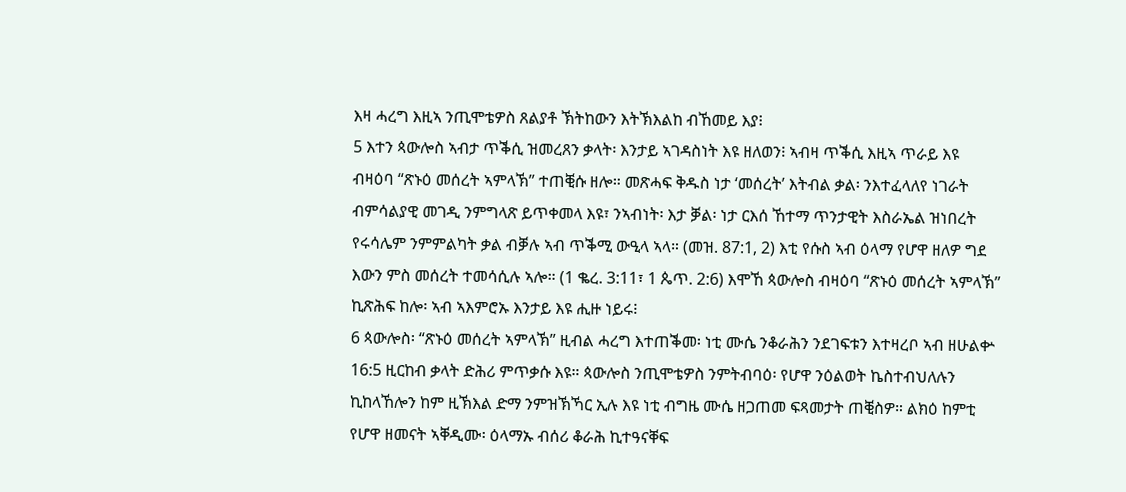እዛ ሓረግ እዚኣ ንጢሞቴዎስ ጸልያቶ ኽትከውን እትኽእልከ ብኸመይ እያ፧
5 እተን ጳውሎስ ኣብታ ጥቕሲ ዝመረጸን ቃላት፡ እንታይ ኣገዳስነት እዩ ዘለወን፧ ኣብዛ ጥቕሲ እዚኣ ጥራይ እዩ ብዛዕባ “ጽኑዕ መሰረት ኣምላኽ” ተጠቒሱ ዘሎ። መጽሓፍ ቅዱስ ነታ ‘መሰረት’ እትብል ቃል፡ ንእተፈላለየ ነገራት ብምሳልያዊ መገዲ ንምግላጽ ይጥቀመላ እዩ፣ ንኣብነት፡ እታ ቓል፡ ነታ ርእሰ ኸተማ ጥንታዊት እስራኤል ዝነበረት የሩሳሌም ንምምልካት ቃል ብቓሉ ኣብ ጥቕሚ ውዒላ ኣላ። (መዝ. 87:1, 2) እቲ የሱስ ኣብ ዕላማ የሆዋ ዘለዎ ግደ እውን ምስ መሰረት ተመሳሲሉ ኣሎ። (1 ቈረ. 3:11፣ 1 ጴጥ. 2:6) እሞኸ ጳውሎስ ብዛዕባ “ጽኑዕ መሰረት ኣምላኽ” ኪጽሕፍ ከሎ፡ ኣብ ኣእምሮኡ እንታይ እዩ ሒዙ ነይሩ፧
6 ጳውሎስ፡ “ጽኑዕ መሰረት ኣምላኽ” ዚብል ሓረግ እተጠቕመ፡ ነቲ ሙሴ ንቆራሕን ንደገፍቱን እተዛረቦ ኣብ ዘሁልቍ 16:5 ዚርከብ ቃላት ድሕሪ ምጥቃሱ እዩ። ጳውሎስ ንጢሞቴዎስ ንምትብባዕ፡ የሆዋ ንዕልወት ኬስተብህለሉን ኪከላኸሎን ከም ዚኽእል ድማ ንምዝኽኻር ኢሉ እዩ ነቲ ብግዜ ሙሴ ዘጋጠመ ፍጻመታት ጠቒስዎ። ልክዕ ከምቲ የሆዋ ዘመናት ኣቐዲሙ፡ ዕላማኡ ብሰሪ ቆራሕ ኪተዓናቐፍ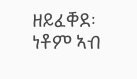ዘይፈቐደ፡ ነቶም ኣብ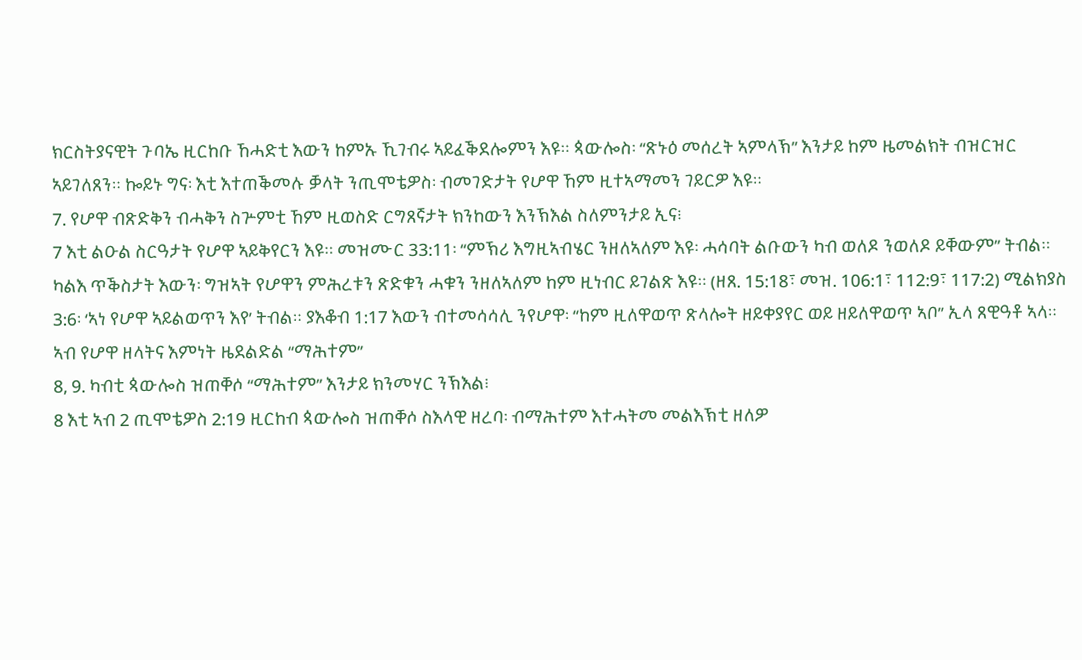ክርስትያናዊት ጉባኤ ዚርከቡ ኸሓድቲ እውን ከምኡ ኺገብሩ ኣይፈቕደሎምን እዩ። ጳውሎስ፡ “ጽኑዕ መሰረት ኣምላኽ” እንታይ ከም ዜመልክት ብዝርዝር ኣይገለጸን። ኰይኑ ግና፡ እቲ እተጠቕመሉ ቓላት ንጢሞቴዎስ፡ ብመገድታት የሆዋ ኸም ዚተኣማመን ገይርዎ እዩ።
7. የሆዋ ብጽድቅን ብሓቅን ስጕምቲ ኸም ዚወስድ ርግጸኛታት ክንከውን እንኽእል ስለምንታይ ኢና፧
7 እቲ ልዑል ስርዓታት የሆዋ ኣይቅየርን እዩ። መዝሙር 33:11፡ “ምኽሪ እግዚኣብሄር ንዘለኣለም እዩ፡ ሓሳባት ልቡውን ካብ ወለዶ ንወለዶ ይቐውም” ትብል። ካልእ ጥቕስታት እውን፡ ግዝኣት የሆዋን ምሕረቱን ጽድቁን ሓቁን ንዘለኣለም ከም ዚነብር ይገልጽ እዩ። (ዘጸ. 15:18፣ መዝ. 106:1፣ 112:9፣ 117:2) ሚልክያስ 3:6፡ ‘ኣነ የሆዋ ኣይልወጥን እየ’ ትብል። ያእቆብ 1:17 እውን ብተመሳሳሊ ንየሆዋ፡ “ከም ዚለዋወጥ ጽላሎት ዘይቀያየር ወይ ዘይለዋወጥ ኣቦ” ኢላ ጸዊዓቶ ኣላ።
ኣብ የሆዋ ዘላትና እምነት ዜደልድል “ማሕተም”
8, 9. ካብቲ ጳውሎስ ዝጠቐሶ “ማሕተም” እንታይ ክንመሃር ንኽእል፧
8 እቲ ኣብ 2 ጢሞቴዎስ 2:19 ዚርከብ ጳውሎስ ዝጠቐሶ ስእላዊ ዘረባ፡ ብማሕተም እተሓትመ መልእኽቲ ዘለዎ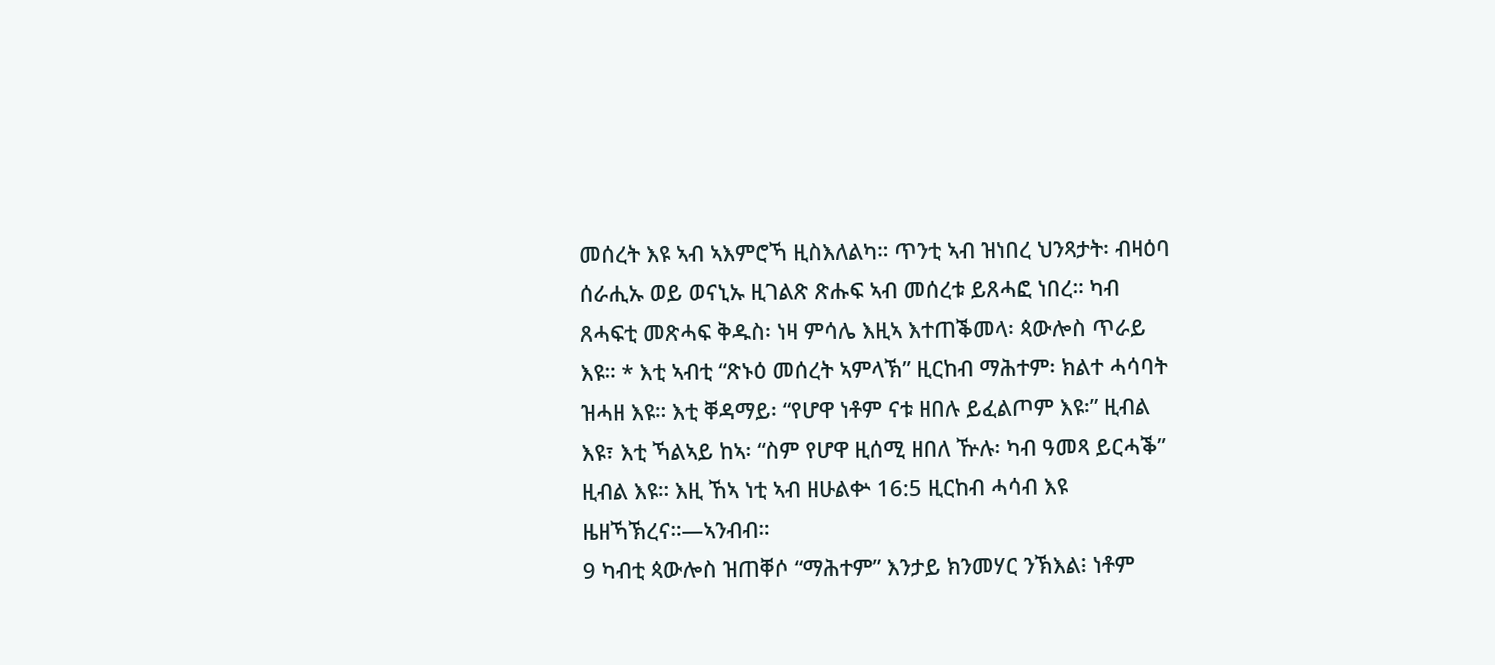መሰረት እዩ ኣብ ኣእምሮኻ ዚስእለልካ። ጥንቲ ኣብ ዝነበረ ህንጻታት፡ ብዛዕባ ሰራሒኡ ወይ ወናኒኡ ዚገልጽ ጽሑፍ ኣብ መሰረቱ ይጸሓፎ ነበረ። ካብ ጸሓፍቲ መጽሓፍ ቅዱስ፡ ነዛ ምሳሌ እዚኣ እተጠቕመላ፡ ጳውሎስ ጥራይ እዩ። * እቲ ኣብቲ “ጽኑዕ መሰረት ኣምላኽ” ዚርከብ ማሕተም፡ ክልተ ሓሳባት ዝሓዘ እዩ። እቲ ቐዳማይ፡ “የሆዋ ነቶም ናቱ ዘበሉ ይፈልጦም እዩ፡” ዚብል እዩ፣ እቲ ኻልኣይ ከኣ፡ “ስም የሆዋ ዚሰሚ ዘበለ ዅሉ፡ ካብ ዓመጻ ይርሓቕ” ዚብል እዩ። እዚ ኸኣ ነቲ ኣብ ዘሁልቍ 16:5 ዚርከብ ሓሳብ እዩ ዜዘኻኽረና።—ኣንብብ።
9 ካብቲ ጳውሎስ ዝጠቐሶ “ማሕተም” እንታይ ክንመሃር ንኽእል፧ ነቶም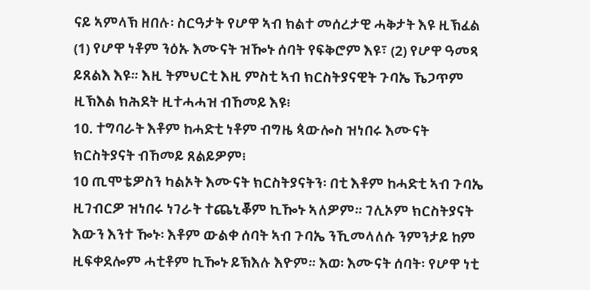ናይ ኣምላኽ ዘበሉ፡ ስርዓታት የሆዋ ኣብ ክልተ መሰረታዊ ሓቅታት እዩ ዚኽፈል (1) የሆዋ ነቶም ንዕኡ እሙናት ዝዀኑ ሰባት የፍቅሮም እዩ፣ (2) የሆዋ ዓመጻ ይጸልእ እዩ። እዚ ትምህርቲ እዚ ምስቲ ኣብ ክርስትያናዊት ጉባኤ ኼጋጥም ዚኽእል ክሕደት ዚተሓሓዝ ብኸመይ እዩ፧
10. ተግባራት እቶም ከሓድቲ ነቶም ብግዜ ጳውሎስ ዝነበሩ እሙናት ክርስትያናት ብኸመይ ጸልይዎም፧
10 ጢሞቴዎስን ካልኦት እሙናት ክርስትያናትን፡ በቲ እቶም ከሓድቲ ኣብ ጉባኤ ዚገብርዎ ዝነበሩ ነገራት ተጨኒቖም ኪዀኑ ኣለዎም። ገሊኦም ክርስትያናት እውን እንተ ዀኑ፡ እቶም ውልቀ ሰባት ኣብ ጉባኤ ንኺመላለሱ ንምንታይ ከም ዚፍቀደሎም ሓቲቶም ኪዀኑ ይኽእሉ እዮም። እወ፡ እሙናት ሰባት፡ የሆዋ ነቲ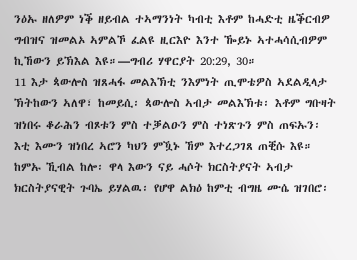ንዕኡ ዘለዎም ነቕ ዘይብል ተኣማንነት ካብቲ እቶም ከሓድቲ ዜቕርብዎ ግብዝና ዝመልኦ ኣምልኾ ፈልዩ ዚርእዮ እንተ ዀይኑ ኣተሓሳሲብዎም ኪኸውን ይኽእል እዩ።—ግብሪ ሃዋርያት 20:29, 30።
11 እታ ጳውሎስ ዝጸሓፋ መልእኽቲ ንእምነት ጢሞቴዎስ ኣደልዲላታ ኽትከውን ኣለዋ፣ ከመይሲ፡ ጳውሎስ ኣብታ መልእኽቱ፡ እቶም ግቡዛት ዝነበሩ ቆራሕን ብጾቱን ምስ ተቓልዑን ምስ ተነጽጉን ምስ ጠፍኡን፡ እቲ እሙን ዝነበረ ኣሮን ካህን ምዃኑ ኸም እተረጋገጸ ጠቒሱ እዩ። ከምኡ ኺብል ከሎ፡ ዋላ እውን ናይ ሓሶት ክርስትያናት ኣብታ ክርስትያናዊት ጉባኤ ይሃልዉ፡ የሆዋ ልክዕ ከምቲ ብግዜ ሙሴ ዝገበሮ፡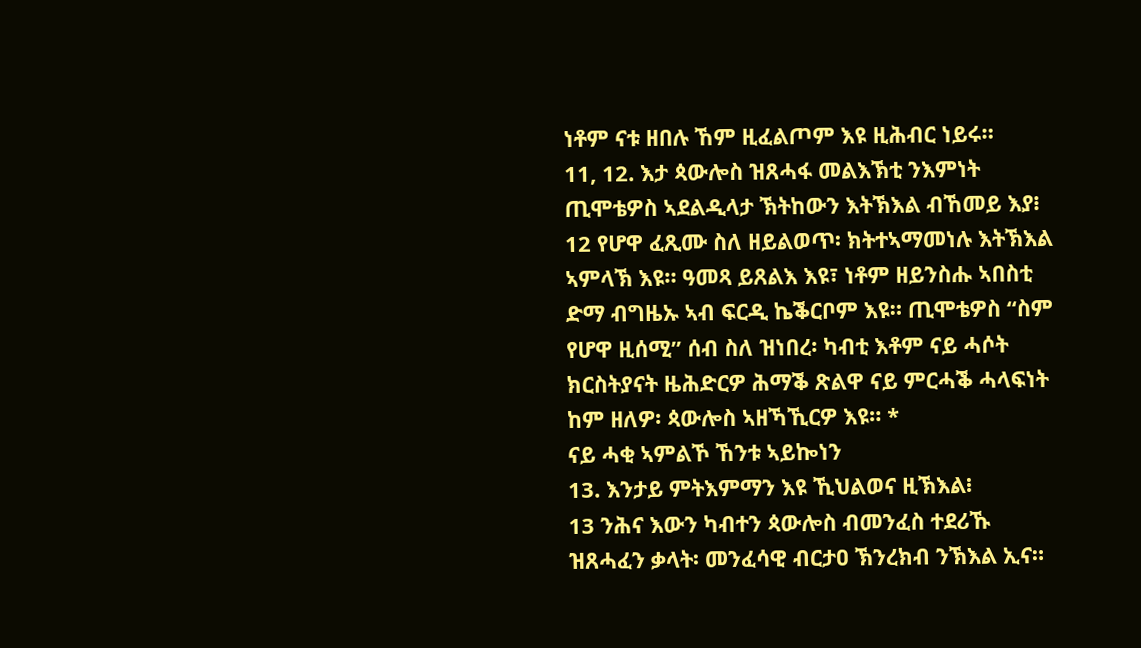ነቶም ናቱ ዘበሉ ኸም ዚፈልጦም እዩ ዚሕብር ነይሩ።
11, 12. እታ ጳውሎስ ዝጸሓፋ መልእኽቲ ንእምነት ጢሞቴዎስ ኣደልዲላታ ኽትከውን እትኽእል ብኸመይ እያ፧
12 የሆዋ ፈጺሙ ስለ ዘይልወጥ፡ ክትተኣማመነሉ እትኽእል ኣምላኽ እዩ። ዓመጻ ይጸልእ እዩ፣ ነቶም ዘይንስሑ ኣበስቲ ድማ ብግዜኡ ኣብ ፍርዲ ኬቕርቦም እዩ። ጢሞቴዎስ “ስም የሆዋ ዚሰሚ” ሰብ ስለ ዝነበረ፡ ካብቲ እቶም ናይ ሓሶት ክርስትያናት ዜሕድርዎ ሕማቕ ጽልዋ ናይ ምርሓቕ ሓላፍነት ከም ዘለዎ፡ ጳውሎስ ኣዘኻኺርዎ እዩ። *
ናይ ሓቂ ኣምልኾ ኸንቱ ኣይኰነን
13. እንታይ ምትእምማን እዩ ኺህልወና ዚኽእል፧
13 ንሕና እውን ካብተን ጳውሎስ ብመንፈስ ተደሪኹ ዝጸሓፈን ቃላት፡ መንፈሳዊ ብርታዐ ኽንረክብ ንኽእል ኢና።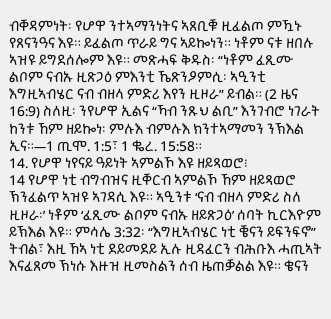ብቐዳምነት፡ የሆዋ ንተኣማንነትና ኣጸቢቑ ዚፈልጦ ምዃኑ የጸናንዓና እዩ። ይፈልጦ ጥራይ ግና ኣይኰነን። ነቶም ናቱ ዘበሉ ኣዝዩ ይግደሰሎም እዩ። መጽሓፍ ቅዱስ፡ “ነቶም ፈጺሙ ልቦም ናብኡ ዚጽጋዕ ምእንቲ ኼጽንዖምሲ፡ ኣዒንቲ እግዚኣብሄር ናብ ብዘላ ምድሪ እየን ዚዞራ” ይብል። (2 ዜና 16:9) ስለዚ፡ ንየሆዋ ኢልና “ኻብ ንጹህ ልቢ” እንገብሮ ነገራት ከንቱ ኸም ዘይኰነ፡ ምሉእ ብምሉእ ክንተኣማመን ንኽእል ኢና።—1 ጢሞ. 1:5፣ 1 ቈረ. 15:58።
14. የሆዋ ነየናይ ዓይነት ኣምልኾ እዩ ዘይጻወሮ፧
14 የሆዋ ነቲ ብግብዝና ዚቐርብ ኣምልኾ ኸም ዘይጻወሮ ኽንፈልጥ ኣዝዩ ኣገዳሲ እዩ። ኣዒንቱ ‘ናብ ብዘላ ምድሪ ስለ ዚዞራ፡’ ነቶም ‘ፈጺሙ ልቦም ናብኡ ዘይጽጋዕ’ ሰባት ኪርእዮም ይኽእል እዩ። ምሳሌ 3:32፡ “እግዚኣብሄር ነቲ ቔናን ይፍንፍኖ” ትብል፣ እዚ ኸኣ ነቲ ደይመደይ ኢሉ ዚዳፈርን ብሕቡእ ሓጢኣት እናፈጸመ ኽነሱ እዙዝ ዚመስልን ሰብ ዜጠቓልል እዩ። ቄናን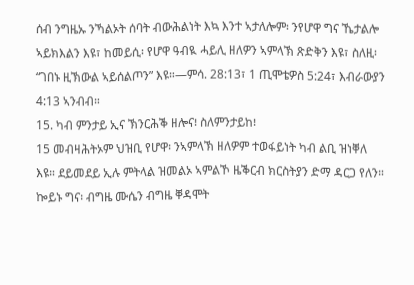ሰብ ንግዜኡ ንኻልኦት ሰባት ብውሕልነት እኳ እንተ ኣታለሎም፡ ንየሆዋ ግና ኼታልሎ ኣይክእልን እዩ፣ ከመይሲ፡ የሆዋ ዓብዪ ሓይሊ ዘለዎን ኣምላኽ ጽድቅን እዩ፣ ስለዚ፡ “ገበኑ ዚኽውል ኣይሰልጦን” እዩ።—ምሳ. 28:13፣ 1 ጢሞቴዎስ 5:24፣ እብራውያን 4:13 ኣንብብ።
15. ካብ ምንታይ ኢና ኽንርሕቕ ዘሎና፧ ስለምንታይከ፧
15 መብዛሕትኦም ህዝቢ የሆዋ፡ ንኣምላኽ ዘለዎም ተወፋይነት ካብ ልቢ ዝነቐለ እዩ። ደይመደይ ኢሉ ምትላል ዝመልኦ ኣምልኾ ዜቕርብ ክርስትያን ድማ ዳርጋ የለን። ኰይኑ ግና፡ ብግዜ ሙሴን ብግዜ ቐዳሞት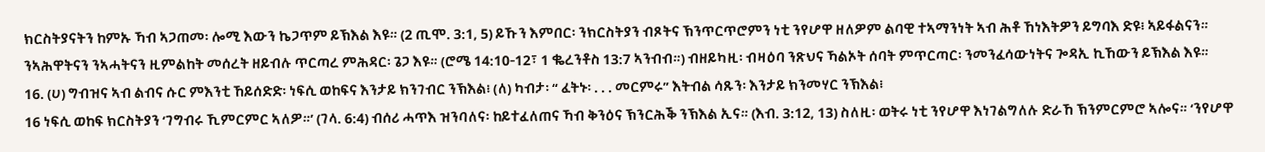ክርስትያናትን ከምኡ ኻብ ኣጋጠመ፡ ሎሚ እውን ኬጋጥም ይኽእል እዩ። (2 ጢሞ. 3:1, 5) ይኹን እምበር፡ ንክርስትያን ብጾትና ኽንጥርጥሮምን ነቲ ንየሆዋ ዘለዎም ልባዊ ተኣማንነት ኣብ ሕቶ ኸነእትዎን ይግባእ ድዩ፧ ኣይፋልናን። ንኣሕዋትናን ንኣሓትናን ዚምልከት መሰረት ዘይብሉ ጥርጣረ ምሕዳር፡ ጌጋ እዩ። (ሮሜ 14:10-12፣ 1 ቈረንቶስ 13:7 ኣንብብ።) ብዘይካዚ፡ ብዛዕባ ንጽህና ኻልኦት ሰባት ምጥርጣር፡ ንመንፈሳውነትና ጐዳኢ ኪኸውን ይኽእል እዩ።
16. (ሀ) ግብዝና ኣብ ልብና ሱር ምእንቲ ኸይሰድድ፡ ነፍሲ ወከፍና እንታይ ክንገብር ንኽእል፧ (ለ) ካብታ፡ “ ፈትኑ፡ . . . መርምሩ” እትብል ሳጹን፡ እንታይ ክንመሃር ንኽእል፧
16 ነፍሲ ወከፍ ክርስትያን ‘ገግብሩ ኺምርምር ኣለዎ።’ (ገላ. 6:4) ብሰሪ ሓጥእ ዝንባለና፡ ከይተፈለጠና ኻብ ቅንዕና ኽንርሕቕ ንኽእል ኢና። (እብ. 3:12, 13) ስለዚ፡ ወትሩ ነቲ ንየሆዋ እነገልግለሉ ድራኸ ኽንምርምሮ ኣሎና። ‘ንየሆዋ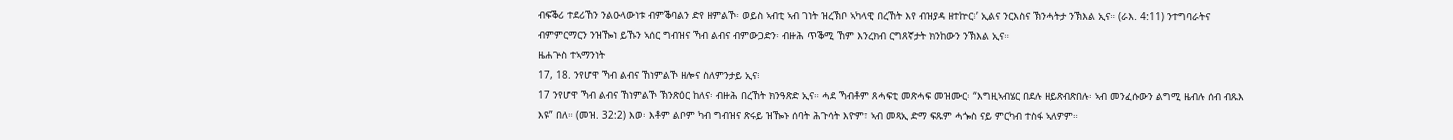ብፍቕሪ ተደሪኸን ንልዑላውነቱ ብምቕባልን ድየ ዘምልኾ፡ ወይስ ኣብቲ ኣብ ገነት ዝረኽቦ ኣካላዊ በረኸት እየ ብዝያዳ ዘተኵር፧’ ኢልና ንርእስና ኽንሓትታ ንኽእል ኢና። (ራእ. 4:11) ንተግባራትና ብምምርማርን ንዝዀነ ይኹን ኣሰር ግብዝና ኻብ ልብና ብምውጋድን፡ ብዙሕ ጥቕሚ ኸም እንረክብ ርግጸኛታት ክንከውን ንኽእል ኢና።
ዜሐጕስ ተኣማንነት
17, 18. ንየሆዋ ኻብ ልብና ኸነምልኾ ዘሎና ስለምንታይ ኢና፧
17 ንየሆዋ ኻብ ልብና ኸነምልኾ ኽንጽዕር ከለና፡ ብዙሕ በረኸት ክንዓጽድ ኢና። ሓደ ኻብቶም ጸሓፍቲ መጽሓፍ መዝሙር፡ “እግዚኣብሄር በደሉ ዘይጽብጽበሉ፡ ኣብ መንፈሱውን ልግሚ ዜብሉ ሰብ ብጹእ እዩ” በለ። (መዝ. 32:2) እወ፡ እቶም ልቦም ካብ ግብዝና ጽሩይ ዝዀኑ ሰባት ሕጉሳት እዮም፣ ኣብ መጻኢ ድማ ፍጹም ሓጐስ ናይ ምርካብ ተስፋ ኣለዎም።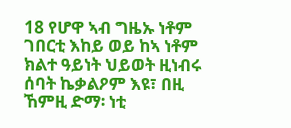18 የሆዋ ኣብ ግዜኡ ነቶም ገበርቲ እከይ ወይ ከኣ ነቶም ክልተ ዓይነት ህይወት ዚነብሩ ሰባት ኬቃልዖም እዩ፣ በዚ ኸምዚ ድማ፡ ነቲ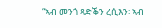“ኣብ መንጎ ጻድቕን ረሲእን፡ ኣብ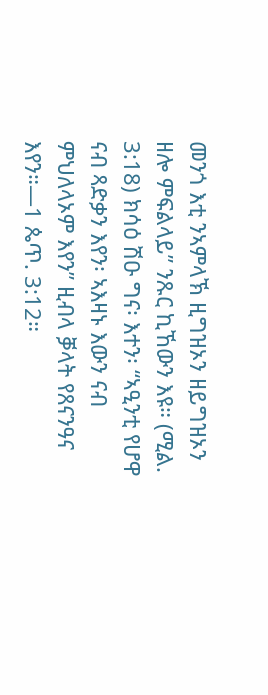መንጎ እቲ ንኣምላኽ ዚግዝኦን ዘይግዝኦን ዘሎ ምፍልላይ” ንጹር ኪኸውን እዩ። (ሚል. 3:18) ክሳዕ ሽዑ ግና፡ እተን፡ “ኣዒንቲ የሆዋ ናብ ጻድቃን እየን፡ ኣእዛኑ እውን ናብ ምህለላኦም እየን” ዚብላ ቓላት የጸናንዓና እየን።—1 ጴጥ. 3:12።